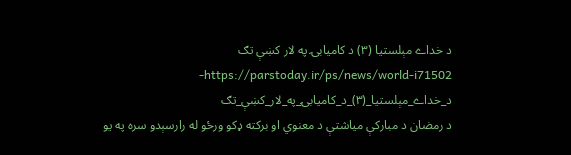د خداے مېلستيا (۳) د کاميابۍ په لار کښې تګ
https://parstoday.ir/ps/news/world-i71502-د_خداے_مېلستيا_(۳)_د_کاميابۍ_په_لار_کښې_تګ
د رمضان د مبارکې مياشتې د معنوي او برکته ډکو ورځو له رارسېدو سره په يو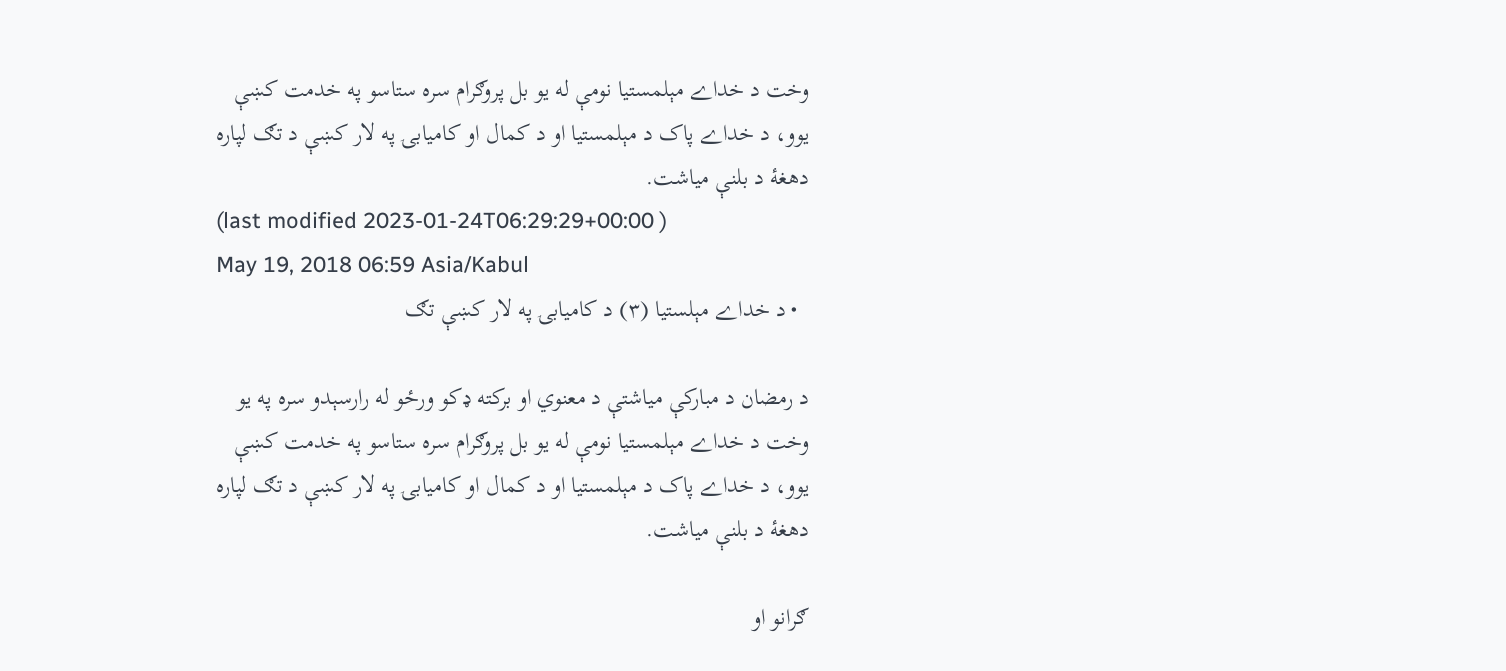وخت د خداے مېلمستيا نومې له يو بل پروګرام سره ستاسو په خدمت کښې يوو، د خداے پاک د مېلمستيا او د کمال او کاميابۍ په لار کښې د تګ لپاره دهغۀ د بلنې مياشت.
(last modified 2023-01-24T06:29:29+00:00 )
May 19, 2018 06:59 Asia/Kabul
  • د خداے مېلستيا (۳) د کاميابۍ په لار کښې تګ

د رمضان د مبارکې مياشتې د معنوي او برکته ډکو ورځو له رارسېدو سره په يو وخت د خداے مېلمستيا نومې له يو بل پروګرام سره ستاسو په خدمت کښې يوو، د خداے پاک د مېلمستيا او د کمال او کاميابۍ په لار کښې د تګ لپاره دهغۀ د بلنې مياشت.

ګرانو او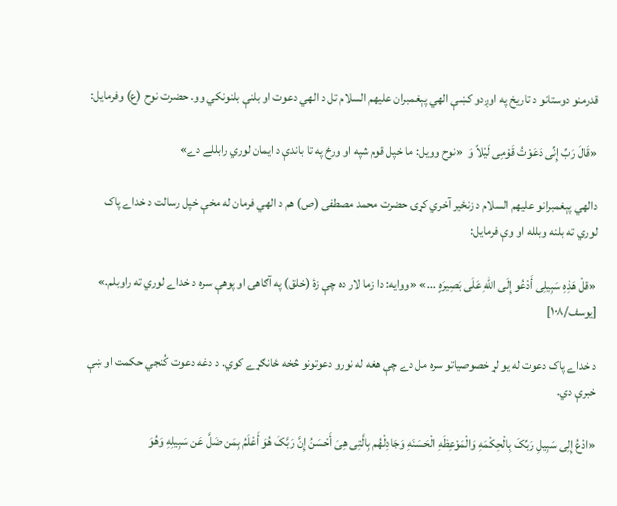قدرمنو دوستانو د تاريخ په اوږدو کښې الهي پېغمبران عليهم السلام تل د الهي دعوت او بلنې بلنونکي وو. حضرت نوح (ع) وفرمايل:

«قَالَ رَبِّ إِنِّی دَعَوْتُ قَوْمِی لَیْلاً وَ  «نوح وويل: ما خپل قوم شپه او ورځ په تا باندې د ايمان لوري رابللے دے»

دالهي پېغمبرانو عليهم السلام د زنځير آخري کړۍ حضرت محمد مصطفی (ص) هم د الهي فرمان له مخې خپل رسالت د خداے پاک لوري ته بلنه وبلله او وې فرمايل:

«قلْ هَذِهِ سَبِیلِی أَدْعُو إِلَى اللّهِ عَلَى بَصِیرَهٍ ...» «ووايه: دا زما لار ده چې زۀ (خلق) په آګاهۍ او پوهې سره د خداے لوري ته راوبلم.» [يوسف/۱۰۸]

د خداے پاک دعوت له يو لړ خصوصياتو سره مل دے چې هغه له نورو دعوتونو څخه ځانګړے کوي. د دغه دعوت کُنجي حکمت او ښې خبرې دي.

«ادْعُ إِلِى سَبِیلِ رَبِّکَ بِالْحِکْمَهِ وَالْمَوْعِظَهِ الْحَسَنَهِ وَجَادِلْهُم بِالَّتِی هِیَ أَحْسَنُ إِنَّ رَبَّکَ هُوَ أَعْلَمُ بِمَن ضَلَّ عَن سَبِیلِهِ وَهُوَ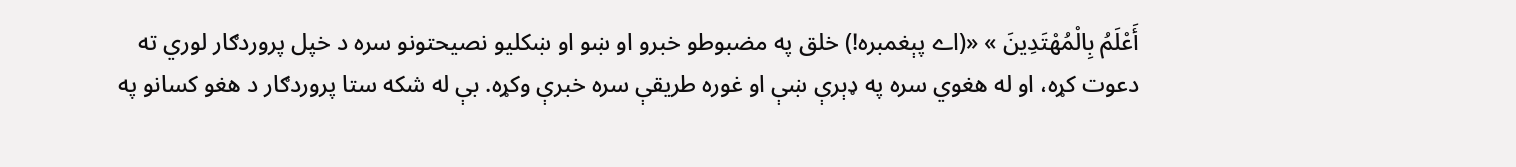أَعْلَمُ بِالْمُهْتَدِینَ » «(اے پېغمبره!) خلق په مضبوطو خبرو او ښو او ښکليو نصيحتونو سره د خپل پروردګار لوري ته دعوت کړه، او له هغوي سره په ډېرې ښې او غوره طريقې سره خبرې وکړه. بې له شکه ستا پروردګار د هغو کسانو په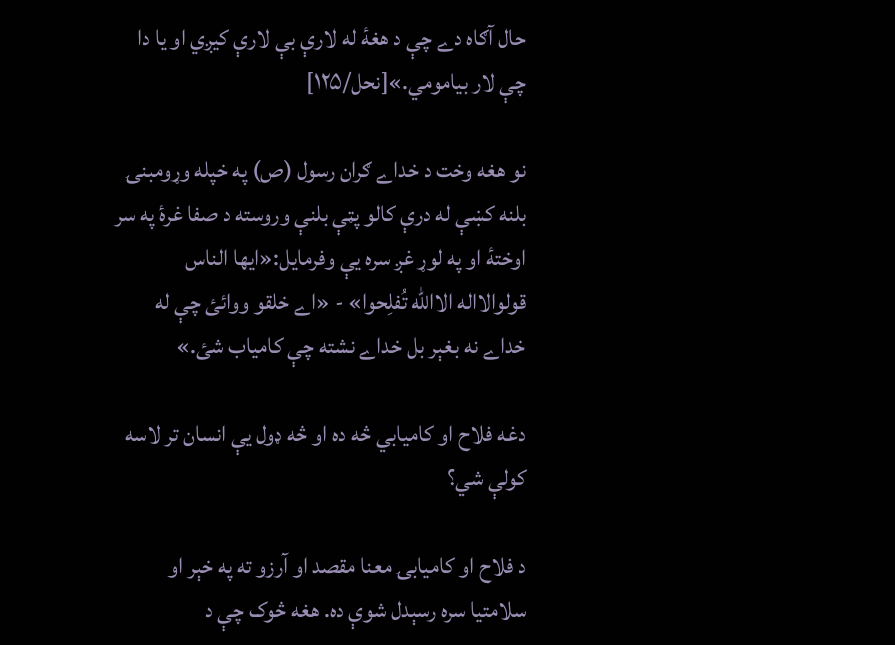حال آګاه دے چې د هغۀ له لارې بې لارې کيږي او يا دا چې لار بيامومي.»[نحل/۱۲۵]

نو هغه وخت د خداے ګران رسول (ص) په خپله وړومبنۍ بلنه کښې له درې کالو پټې بلنې وروسته د صفا غرۀ په سر اوختۀ او په لوړ غږ سره يې وفرمايل:«ایها الناس قولوالااله الاالله تُفلِحوا» - «اے خلقو ووائئ چې له خداے نه بغېر بل خداے نشته چې کامياب شئ.»

دغه فلاح او کاميابي څه ده او څه ډول يې انسان تر لاسه کولې شي؟

د فلاح او کاميابۍ معنا مقصد او آرزو ته په خېر او سلامتيا سره رسېدل شوې ده. هغه څوک چې د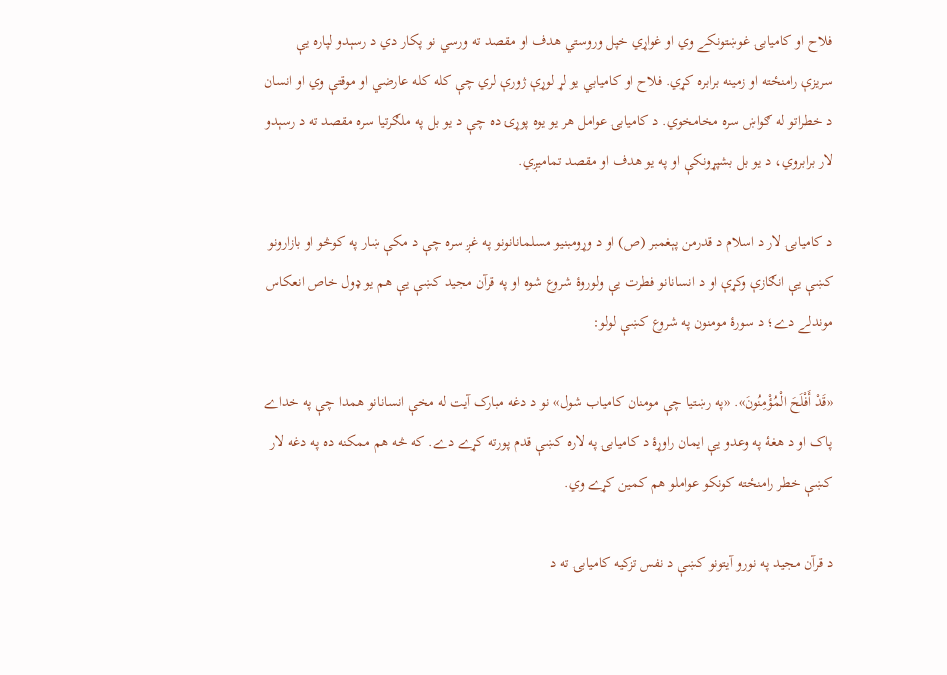فلاح او کاميابۍ غوښتونکے وي او غواړي خپل وروستي هدف او مقصد ته ورسي نو پکار دي د رسېدو لپاره يې سريزې رامنځته او زمينه برابره کړي. فلاح او کاميابي يو لړ لوړې ژورې لري چې کله کله عارضي او موقتې وي او انسان د خطراتو له ګواښ سره مخامخوي. د کاميابۍ عوامل هر يو يوه پوړۍ ده چې د يو بل په ملګرتيا سره مقصد ته د رسېدو لار برابروي، د يو بل بشپړونکې او په يو هدف او مقصد تماميږي.

د کاميابۍ لار د اسلام د قدرمن پېغمبر (ص) او د وړومبنيو مسلمانانونو په غږ سره چې د مکې ښار په کوڅو او بازارونو کښې يې انګازې وکړې او د انسانانو فطرت يې ولوروۀ شروع شوه او په قرآن مجيد کښې يې هم يو ډول خاص انعکاس موندلے دے؛ د سورۀ مومنون په شروع کښې لولو:

«قَدْ أَفْلَحَ الْمُؤْمِنُونَ». «په رښتيا چې مومنان کامياب شول» نو د دغه مبارک آيت له مخې انسانانو همدا چې په خداے پاک او د هغۀ په وعدو يې ايمان راوړۀ د کاميابۍ په لاره کښې قدم پورته کړے دے. که څه هم ممکنه ده په دغه لار کښې خطر رامنځته کونکو عواملو هم کمين کړے وي.

د قرآن مجيد په نورو آيتونو کښې د نفس تزکيه کاميابۍ ته د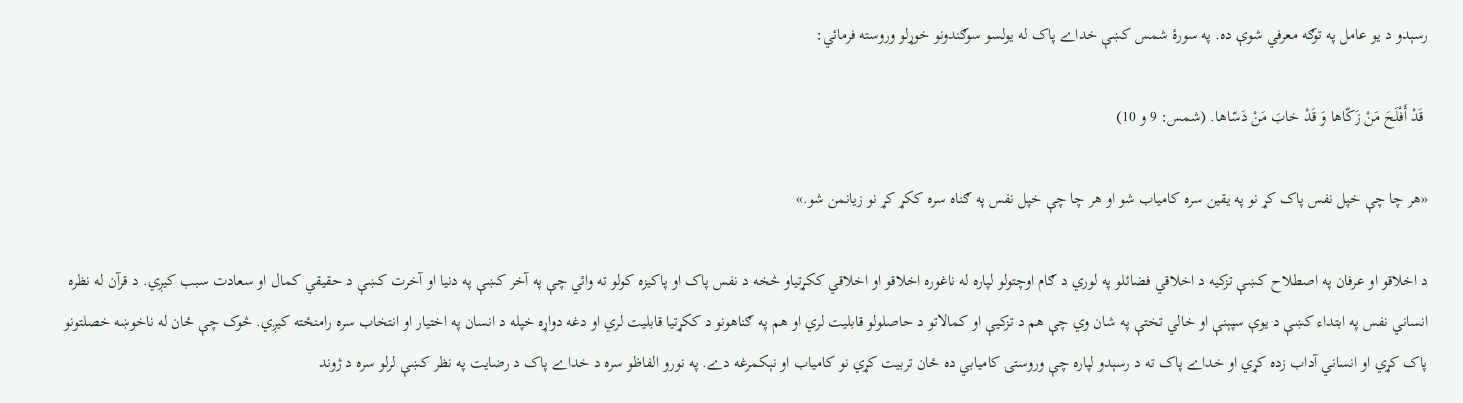رسېدو د يو عامل په توګه معرفي شوې ده. په سورۀ شمس کښې خداے پاک له يولسو سوګندونو خوړلو وروسته فرمائي:

 قَدْ أَفْلَحَ مَنْ زَکّاها وَ قَدْ خابَ مَنْ دَسّاها. (شمس: 9 و 10)

«هر چا چې خپل نفس پاک کړ نو په يقين سره کامياب شو او هر چا چې خپل نفس په ګناه سره ککړ کړ نو زيانمن شو.»

د اخلاقو او عرفان په اصطلاح کښې تزکيه د اخلاقي فضائلو په لوري د ګام اوچتولو لپاره له ناغوره اخلاقو او اخلاقي ککړتياو څخه د نفس پاک او پاکيزه کولو ته وائي چې په آخر کښې په دنيا او آخرت کښې د حقيقي کمال او سعادت سبب کيږي. د قرآن له نظره انساني نفس په ابتداء کښې د يوې سپېنې او خالي تختې په شان وي چې هم د تزکيې او کمالاتو د حاصلولو قابليت لري او هم په ګناهونو د ککړتيا قابليت لري او دغه دواړه خپله د انسان په اختيار او انتخاب سره رامنځته کيږي. څوک چې ځان له ناخوښه خصلتونو پاک کړي او انساني آداب زده کړي او خداے پاک ته د رسېدو لپاره چې وروستۍ کاميابي ده ځان تربيت کړي نو کامياب او نېکمرغه دے. په نورو الفاظو سره د خداے پاک د رضايت په نظر کښې لرلو سره د ژوند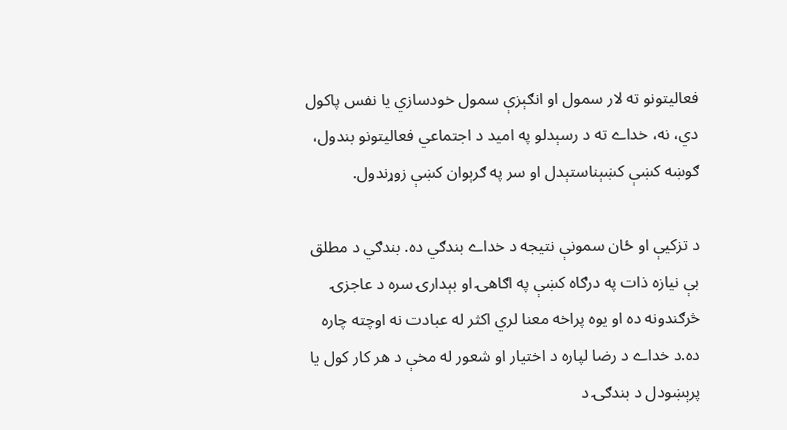فعاليتونو ته لار سمول او انګېزې سمول خودسازي يا نفس پاکول دي، نه، خداے ته د رسېدلو په اميد د اجتماعي فعاليتونو بندول، ګوښه کښې کښېناستېدل او سر په ګرېوان کښې زوړندول.

د تزکيې او ځان سمونې نتيجه د خداے بندګي ده. بندګي د مطلق بې نيازه ذات په درګاه کښې په اګاهۍ او بېدارۍ سره د عاجزۍ څرګندونه ده او يوه پراخه معنا لري اکثر له عبادت نه اوچته چاره ده.د خداے د رضا لپاره د اختيار او شعور له مخې د هر کار کول يا پرېښودل د بندګۍ د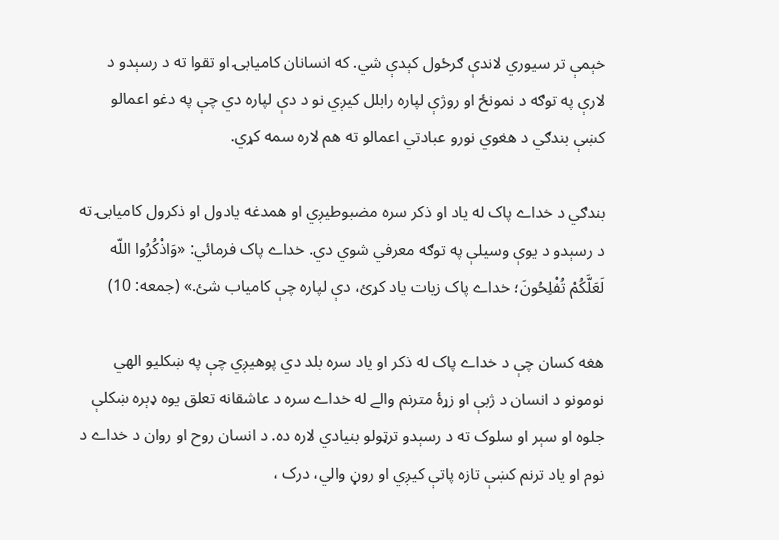خېمې تر سيوري لاندې ګرځول کېدې شي. که انسانان کاميابۍ او تقوا ته د رسېدو د لارې په توګه د نمونځ او روژې لپاره رابلل کيږي نو د دې لپاره دي چې په دغو اعمالو کښې بندګي د هغوي نورو عبادتي اعمالو ته هم لاره سمه کړي.

بندګي د خداے پاک له ياد او ذکر سره مضبوطيږي او همدغه يادول او ذکرول کاميابۍ ته د رسېدو د يوې وسيلې په توګه معرفي شوي دي. خداے پاک فرمائي: «وَاذْکُرُوا اللّه لَعَلَّکُمْ تُفْلِحُونَ؛ خداے پاک زيات ياد کړئ، دې لپاره چې کامياب شئ.» (جمعه: 10)

هغه کسان چې د خداے پاک له ذکر او ياد سره بلد دي پوهيږي چې په ښکليو الهي نومونو د انسان د ژبې او زړۀ مترنم والے له خداے سره د عاشقانه تعلق يوه ډېره ښکلې جلوه او سېر او سلوک ته د رسېدو ترټولو بنيادي لاره ده. د انسان روح او روان د خداے د نوم او ياد ترنم کښې تازه پاتې کيږي او روڼ والي، درک ،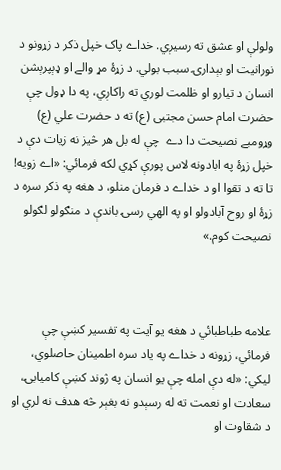ولولې او عشق ته رسيږي. خداے پاک خپل ذکر د زړونو د نورانيت او بېدارۍ سبب بولي. د زړۀ مړ والے او ډېپرېشن انسان د تيارو او ظلمت لوري ته راکاږي، په دا ډول چې حضرت امام حسن مجتبی (ع) ته د حضرت علي (ع) وړومبے نصيحت دا دے  چې له بل هر څيز نه زيات دې د خپل زړۀ په ابادونه لاس پورې کړي لکه فرمائي: «اے زويه! تا ته د تقوا او د خداے د فرمان منلو، د هغه په ذکر سره د زړۀ او روح آبادولو او په الهي رسۍ باندې د منګولو لګولو نصيحت کوم.»



علامه طباطبائي د هغه يو آيت په تفسير کښې چې فرمائي، زړونه د خداے په ياد سره اطمينان حاصلوي، ليکي: «له دې امله چې يو انسان په ژوند کښې کاميابۍ، سعادت او نعمت ته له رسېدو نه بغېر څه هدف نه لري او د شقاوت او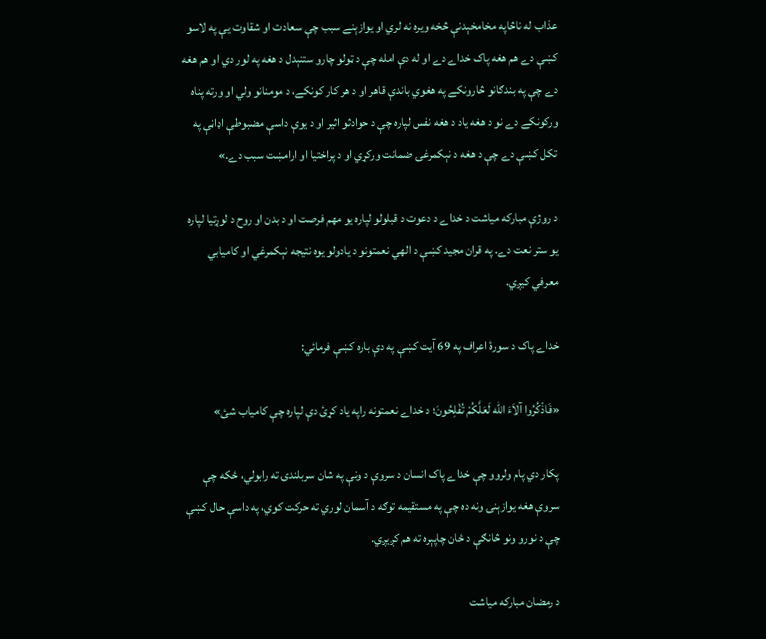عذاب له ناڅاپه مخامخېدنې څخه ويره نه لري او يوازېنے سبب چې سعادت او شقاوت يې په لاسو کښې دے هم هغه پاک خداے دے او له دې امله چې د ټولو چارو ستنېدل د هغه په لور دي او هم هغه دے چې په بندګانو څارونکے په هغوي باندې قاهر او د هر کار کونکے، د مومنانو ولي او ورته پناه ورکونکے دے نو د هغه ياد د هغه نفس لپاره چې د حوادثو اثير او د يوې داسې مضبوطې اډاڼې په تکل کښې دے چې د هغه د نېکمرغۍ ضمانت ورکړي او د پراختيا او ارامښت سبب دے.»

د روژې مبارکه مياشت د خداے د دعوت د قبلولو لپاره يو مهم فرصت او د بدن او روح د لوړتيا لپاره يو ستر نعت دے. په قران مجيد کښې د الهي نعمتونو د يادولو يوه نتيجه نېکمرغي او کاميابي معرفي کيږي.

خداے پاک د سورۀ اعراف په 69 آيت کښې په دې باره کښې فرمائي:

«فَاذْکُرُوا آلاَءَ اللّه لَعَلَّکُمْ تُفْلِحُونَ؛ د خداے نعمتونه راپه ياد کړئ دې لپاره چې کامياب شئ»

پکار دي پام ولروو چې خداے پاک انسان د سروې د ونې په شان سربلندۍ ته رابولي، ځکه چې سروې هغه يوازېنۍ ونه ده چې په مستقيمه توګه د آسمان لوري ته حرکت کوي، په داسې حال کښې چې د نورو ونو څانګې د ځان چاپېره ته هم کږيږي.

د رمضان مبارکه مياشت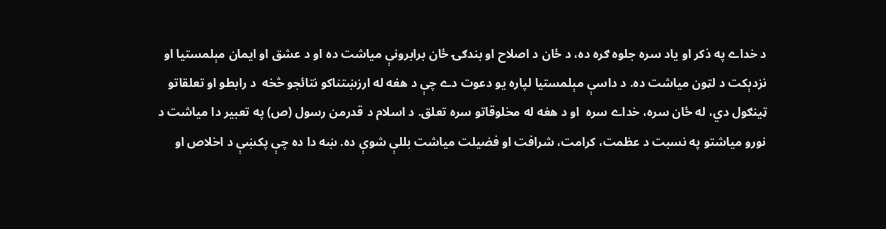د خداے په ذکر او ياد سره جلوه ګره ده، د ځان د اصلاح او بندګۍ ځان برابرونې مياشت ده او د عشق او ايمان مېلمستيا او نزدېکت د لټون مياشت ده. د داسې مېلمستيا لپاره يو دعوت دے چې د هغه له ارزښتناکو نتائجو څخه  د رابطو او تعلقاتو ټينګول دي، له ځان سره، خداے سره  او د هغه له مخلوقاتو سره تعلق. د اسلام د قدرمن رسول (ص) په تعبير دا مياشت د نورو مياشتو په نسبت د عظمت، کرامت، شرافت او فضيلت مياشت بللې شوې ده. ښه دا ده چې پکښې د اخلاص او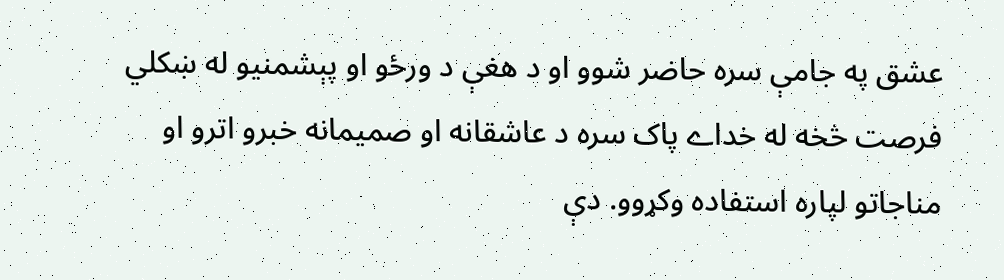عشق په جامې سره حاضر شوو او د هغې د ورځو او پېشمنيو له ښکلي فرصت څخه له خداے پاک سره د عاشقانه او صميمانه خبرو اترو او مناجاتو لپاره استفاده وکړوو. دې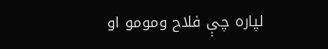لپاره چې فلاح ومومو او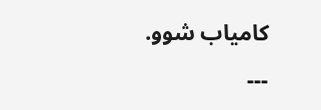کامياب شوو.

---